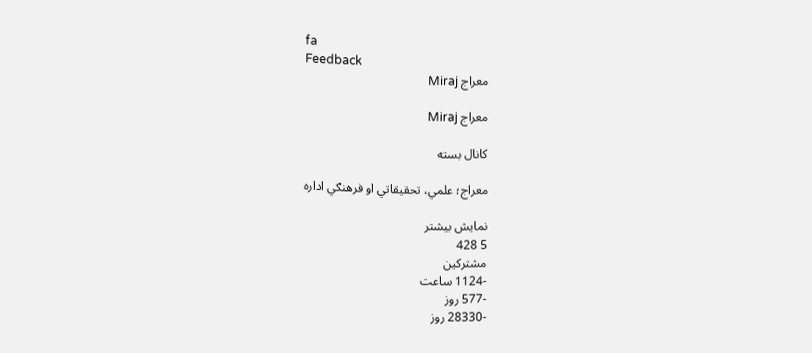fa
Feedback
معراج Miraj

معراج Miraj

کانال بسته

معراج؛ علمي، تحقیقاتي او فرهنګي اداره

نمایش بیشتر
5 428
مشترکین
-1124 ساعت
-577 روز
-28330 روز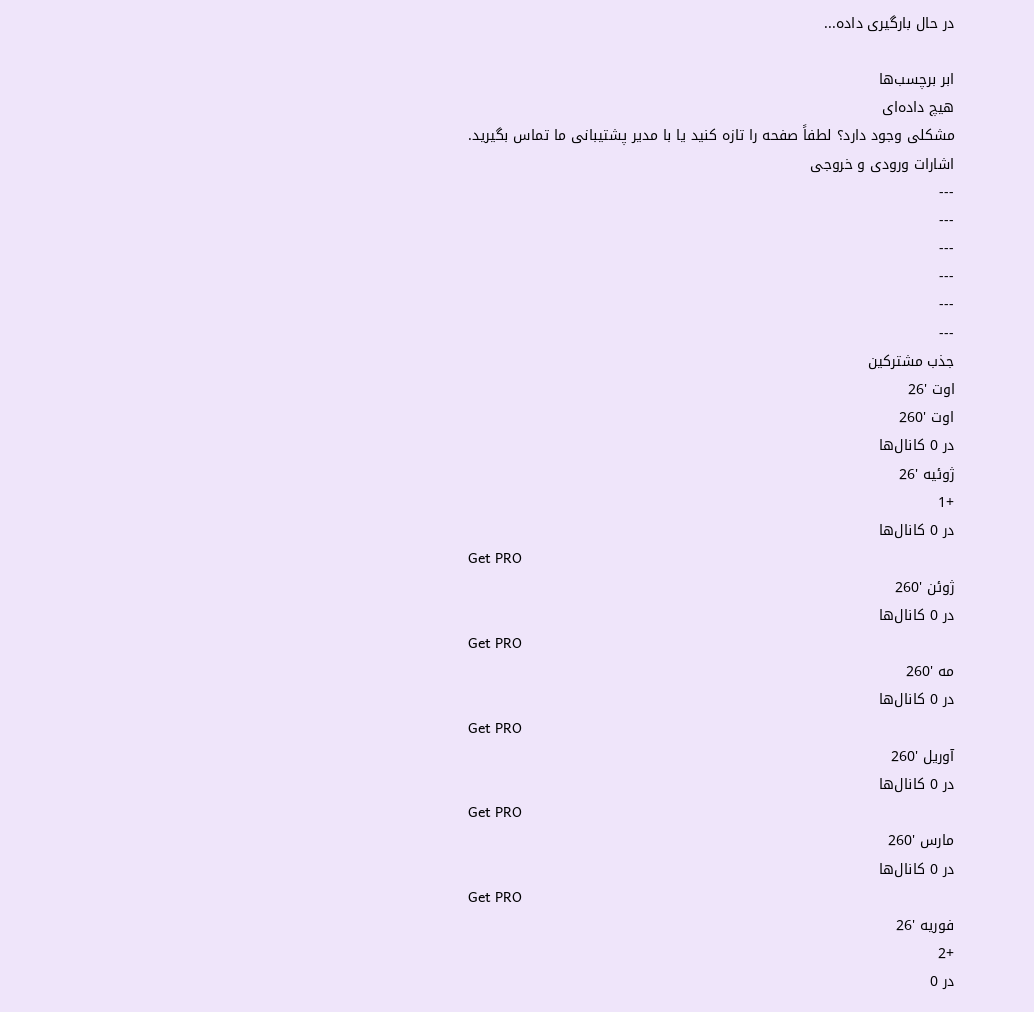در حال بارگیری داده...

ابر برچسب‌ها
هیچ داده‌ای
مشکلی وجود دارد؟ لطفاً صفحه را تازه کنید یا با مدیر پشتیبانی ما تماس بگیرید.
اشارات ورودی و خروجی
---
---
---
---
---
---
جذب مشترکین
اوت '26
اوت '260
در 0 کانال‌ها
ژوئیه '26
+1
در 0 کانال‌ها
Get PRO
ژوئن '260
در 0 کانال‌ها
Get PRO
مه '260
در 0 کانال‌ها
Get PRO
آوریل '260
در 0 کانال‌ها
Get PRO
مارس '260
در 0 کانال‌ها
Get PRO
فوریه '26
+2
در 0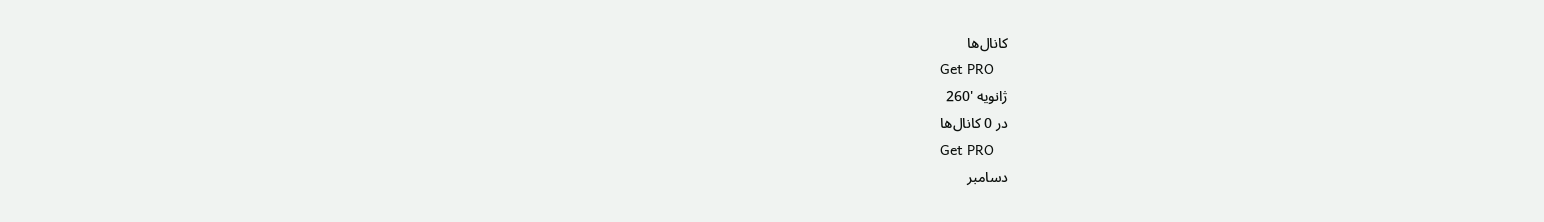کانال‌ها
Get PRO
ژانویه '260
در 0 کانال‌ها
Get PRO
دسامبر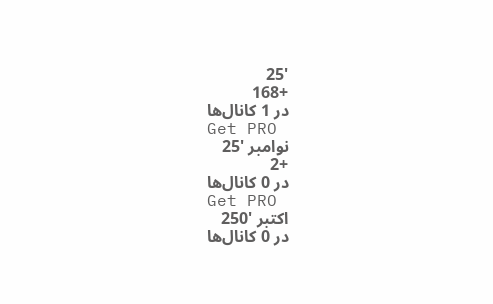'25
+168
در 1 کانال‌ها
Get PRO
نوامبر '25
+2
در 0 کانال‌ها
Get PRO
اکتبر '250
در 0 کانال‌ها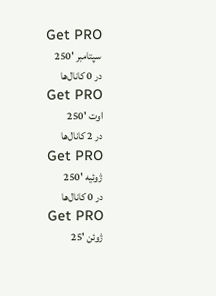Get PRO
سپتامبر '250
در 0 کانال‌ها
Get PRO
اوت '250
در 2 کانال‌ها
Get PRO
ژوئیه '250
در 0 کانال‌ها
Get PRO
ژوئن '25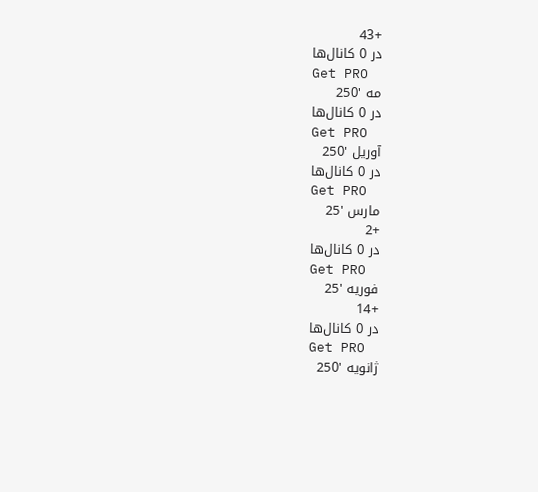+43
در 0 کانال‌ها
Get PRO
مه '250
در 0 کانال‌ها
Get PRO
آوریل '250
در 0 کانال‌ها
Get PRO
مارس '25
+2
در 0 کانال‌ها
Get PRO
فوریه '25
+14
در 0 کانال‌ها
Get PRO
ژانویه '250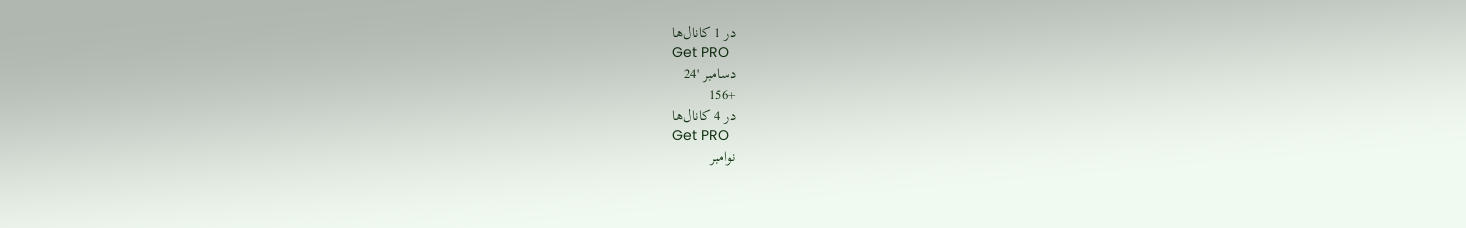در 1 کانال‌ها
Get PRO
دسامبر '24
+156
در 4 کانال‌ها
Get PRO
نوامبر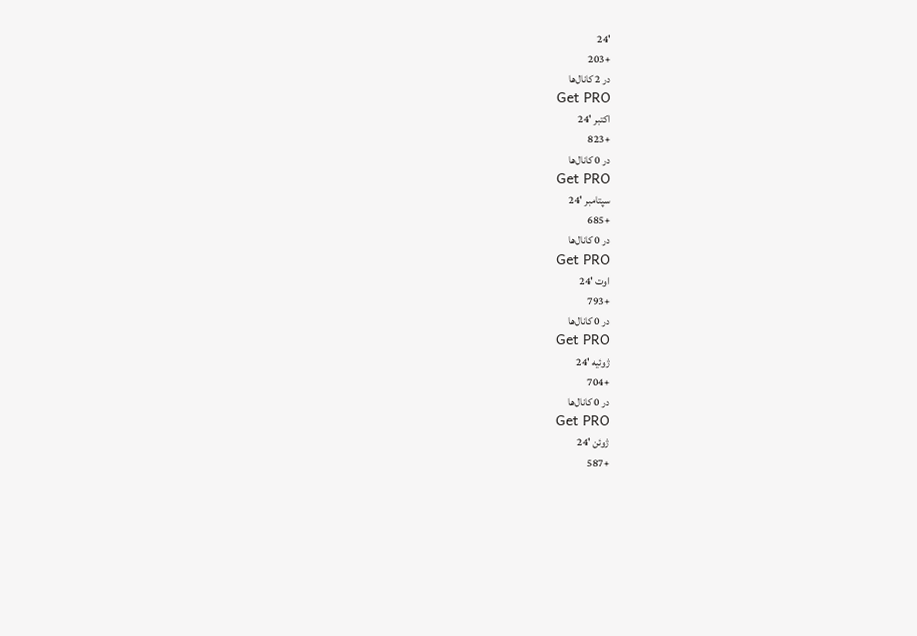'24
+203
در 2 کانال‌ها
Get PRO
اکتبر '24
+823
در 0 کانال‌ها
Get PRO
سپتامبر '24
+685
در 0 کانال‌ها
Get PRO
اوت '24
+793
در 0 کانال‌ها
Get PRO
ژوئیه '24
+704
در 0 کانال‌ها
Get PRO
ژوئن '24
+587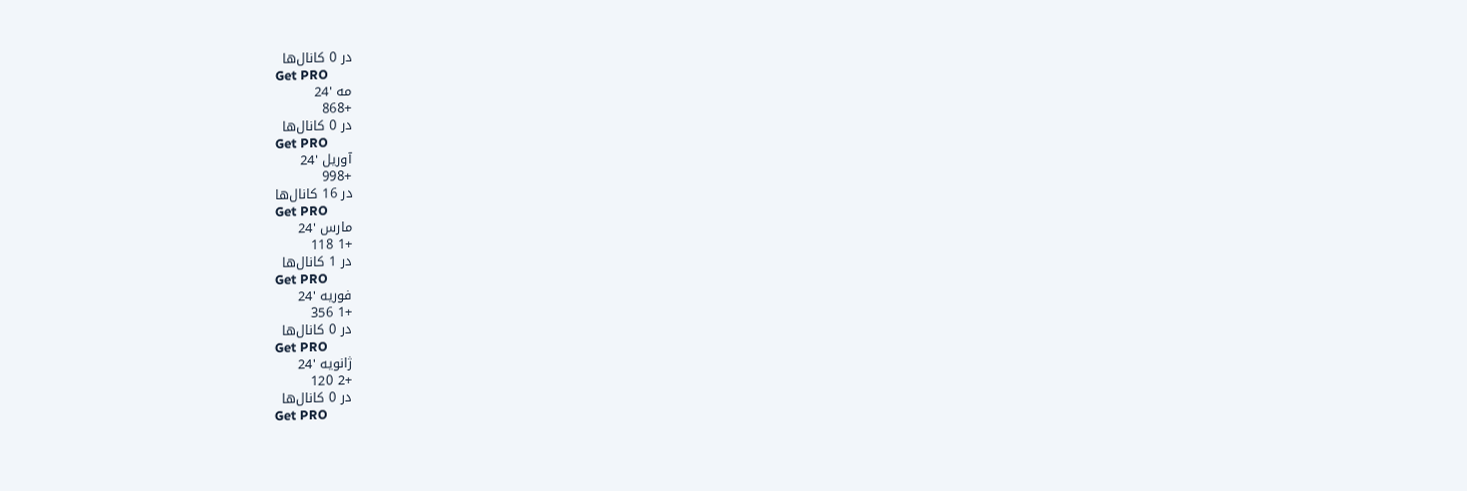در 0 کانال‌ها
Get PRO
مه '24
+868
در 0 کانال‌ها
Get PRO
آوریل '24
+998
در 16 کانال‌ها
Get PRO
مارس '24
+1 118
در 1 کانال‌ها
Get PRO
فوریه '24
+1 356
در 0 کانال‌ها
Get PRO
ژانویه '24
+2 120
در 0 کانال‌ها
Get PRO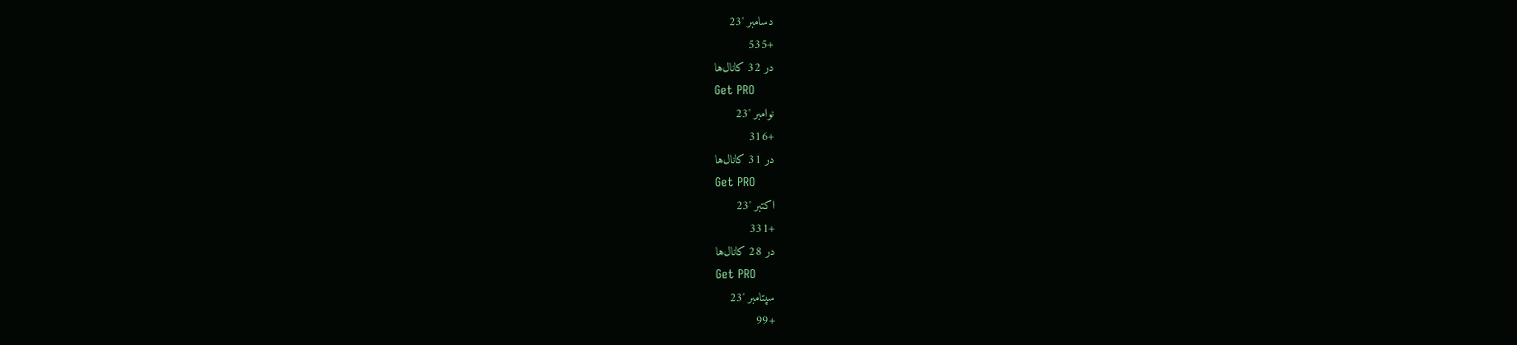دسامبر '23
+535
در 32 کانال‌ها
Get PRO
نوامبر '23
+316
در 31 کانال‌ها
Get PRO
اکتبر '23
+331
در 28 کانال‌ها
Get PRO
سپتامبر '23
+99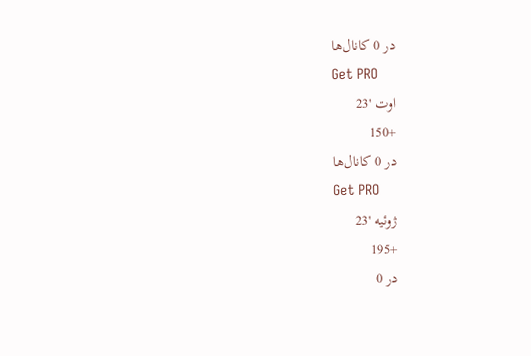در 0 کانال‌ها
Get PRO
اوت '23
+150
در 0 کانال‌ها
Get PRO
ژوئیه '23
+195
در 0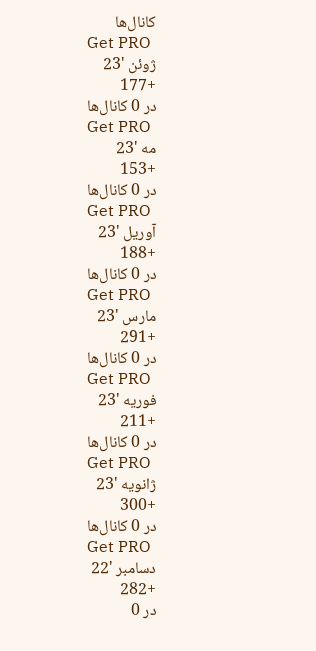کانال‌ها
Get PRO
ژوئن '23
+177
در 0 کانال‌ها
Get PRO
مه '23
+153
در 0 کانال‌ها
Get PRO
آوریل '23
+188
در 0 کانال‌ها
Get PRO
مارس '23
+291
در 0 کانال‌ها
Get PRO
فوریه '23
+211
در 0 کانال‌ها
Get PRO
ژانویه '23
+300
در 0 کانال‌ها
Get PRO
دسامبر '22
+282
در 0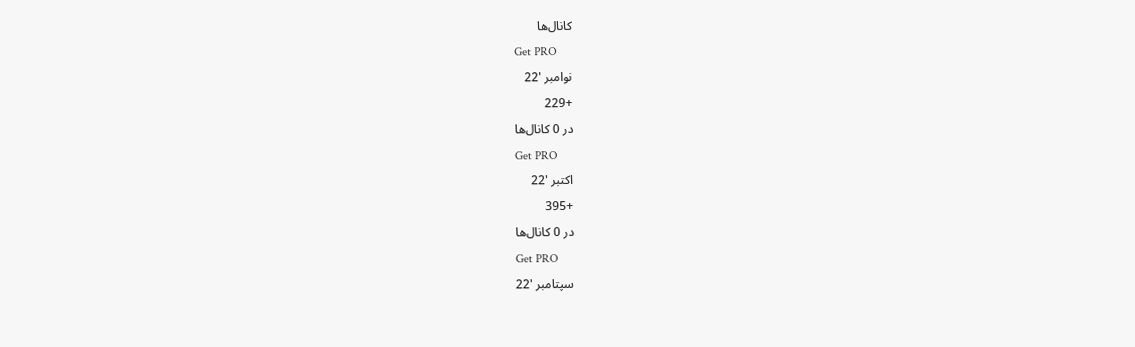کانال‌ها
Get PRO
نوامبر '22
+229
در 0 کانال‌ها
Get PRO
اکتبر '22
+395
در 0 کانال‌ها
Get PRO
سپتامبر '22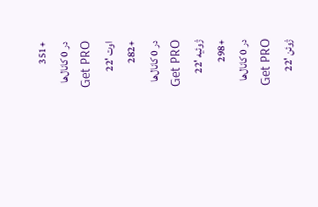+351
در 0 کانال‌ها
Get PRO
اوت '22
+282
در 0 کانال‌ها
Get PRO
ژوئیه '22
+298
در 0 کانال‌ها
Get PRO
ژوئن '22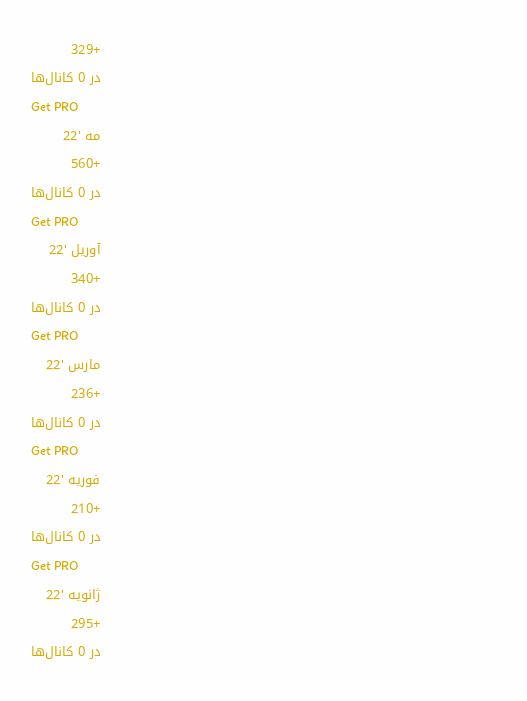+329
در 0 کانال‌ها
Get PRO
مه '22
+560
در 0 کانال‌ها
Get PRO
آوریل '22
+340
در 0 کانال‌ها
Get PRO
مارس '22
+236
در 0 کانال‌ها
Get PRO
فوریه '22
+210
در 0 کانال‌ها
Get PRO
ژانویه '22
+295
در 0 کانال‌ها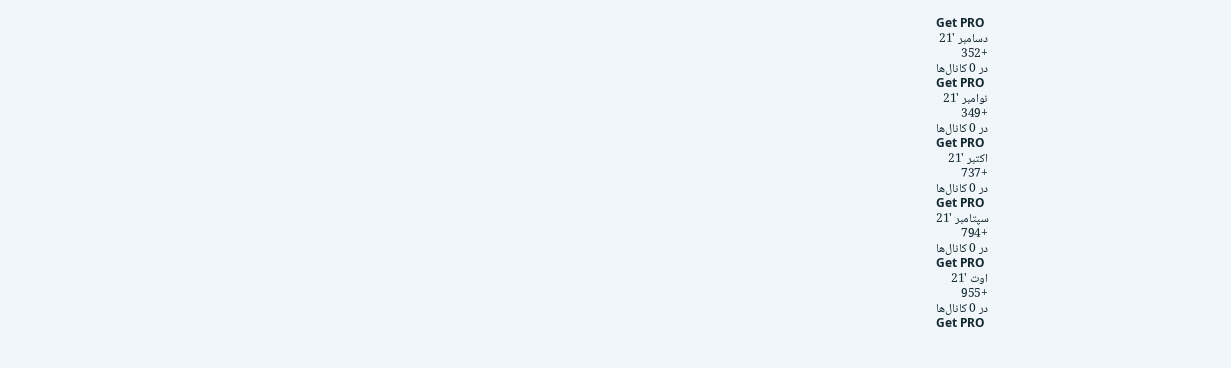Get PRO
دسامبر '21
+352
در 0 کانال‌ها
Get PRO
نوامبر '21
+349
در 0 کانال‌ها
Get PRO
اکتبر '21
+737
در 0 کانال‌ها
Get PRO
سپتامبر '21
+794
در 0 کانال‌ها
Get PRO
اوت '21
+955
در 0 کانال‌ها
Get PRO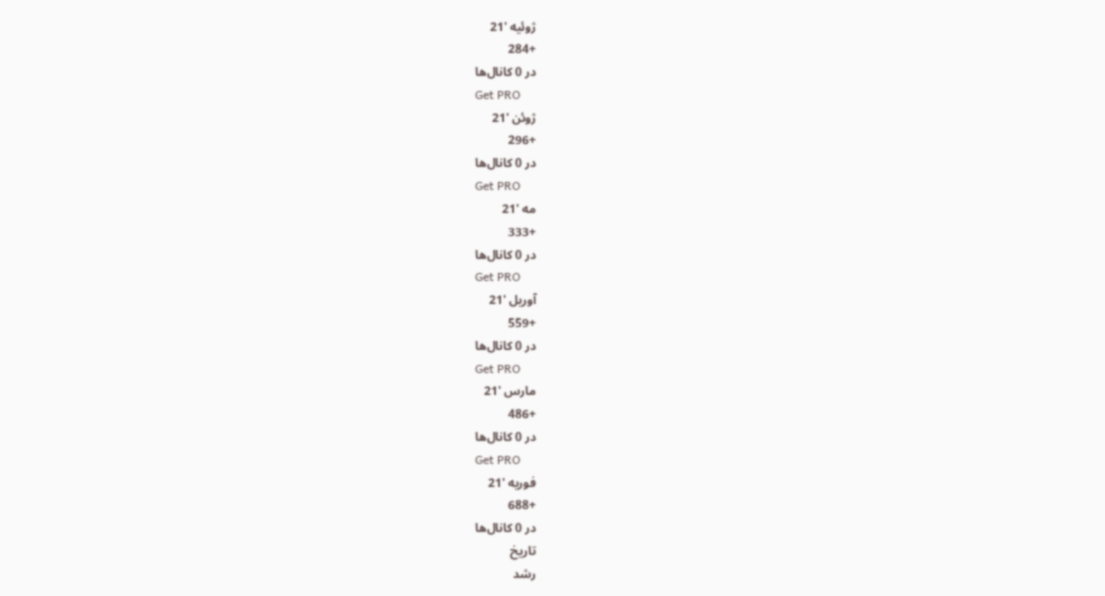ژوئیه '21
+284
در 0 کانال‌ها
Get PRO
ژوئن '21
+296
در 0 کانال‌ها
Get PRO
مه '21
+333
در 0 کانال‌ها
Get PRO
آوریل '21
+559
در 0 کانال‌ها
Get PRO
مارس '21
+486
در 0 کانال‌ها
Get PRO
فوریه '21
+688
در 0 کانال‌ها
تاریخ
رشد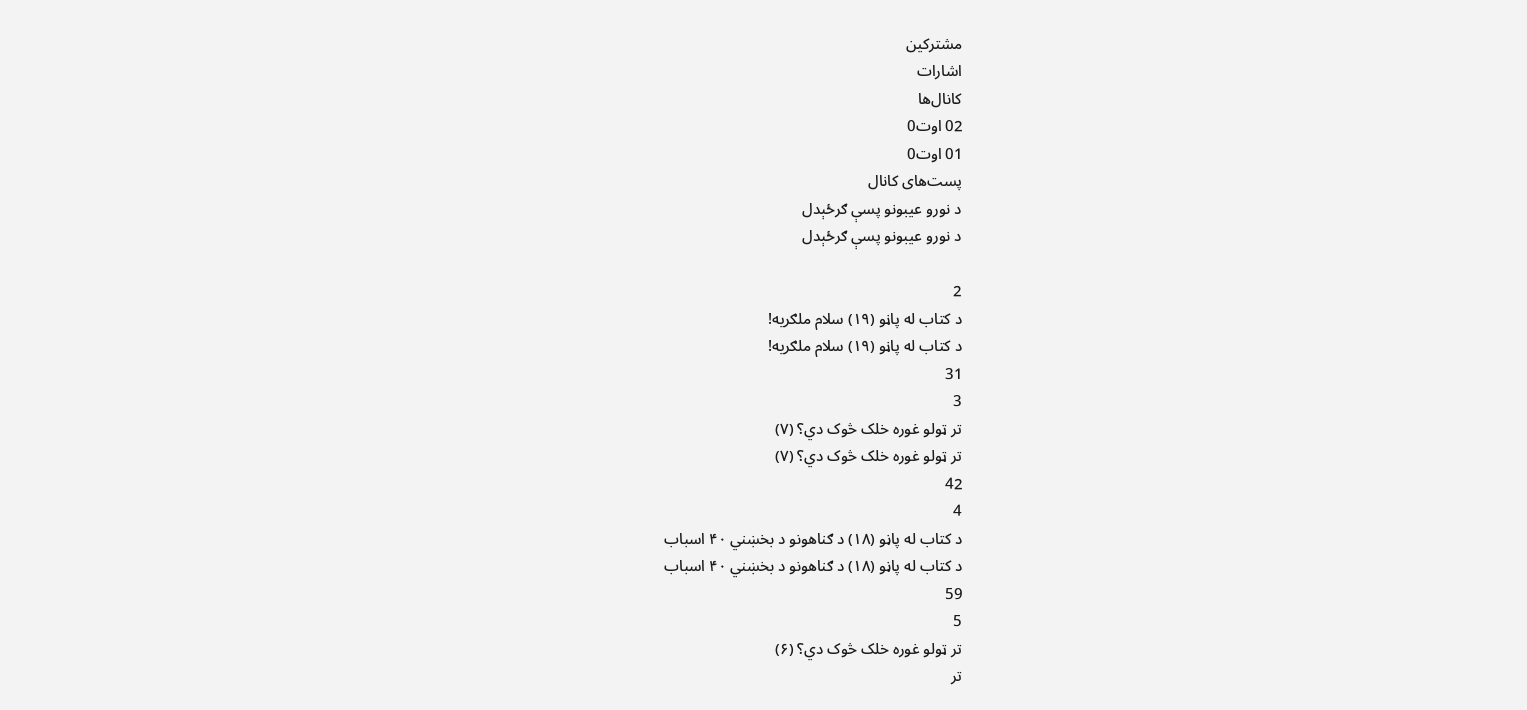مشترکین
اشارات
کانال‌ها
02 اوت0
01 اوت0
پست‌های کانال
د نورو عیبونو پسې ګرځېدل
د نورو عیبونو پسې ګرځېدل

2
د کتاب له پاڼو (۱۹) سلام ملګريه!
د کتاب له پاڼو (۱۹) سلام ملګريه!
31
3
تر ټولو غوره خلک څوک دي؟ (۷)
تر ټولو غوره خلک څوک دي؟ (۷)
42
4
د کتاب له پاڼو (۱۸) د ګناهونو د بخښني ۴۰ اسباب
د کتاب له پاڼو (۱۸) د ګناهونو د بخښني ۴۰ اسباب
59
5
تر ټولو غوره خلک څوک دي؟ (۶)
تر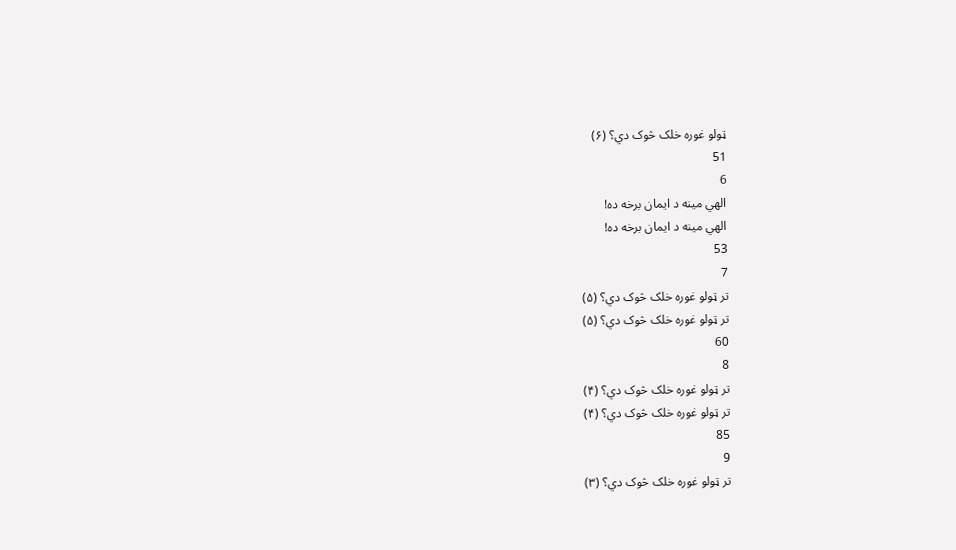ټولو غوره خلک څوک دي؟ (۶)
51
6
الهي مينه د ايمان برخه ده!
الهي مينه د ايمان برخه ده!
53
7
تر ټولو غوره خلک څوک دي؟ (۵)
تر ټولو غوره خلک څوک دي؟ (۵)
60
8
تر ټولو غوره خلک څوک دي؟ (۴)
تر ټولو غوره خلک څوک دي؟ (۴)
85
9
تر ټولو غوره خلک څوک دي؟ (۳)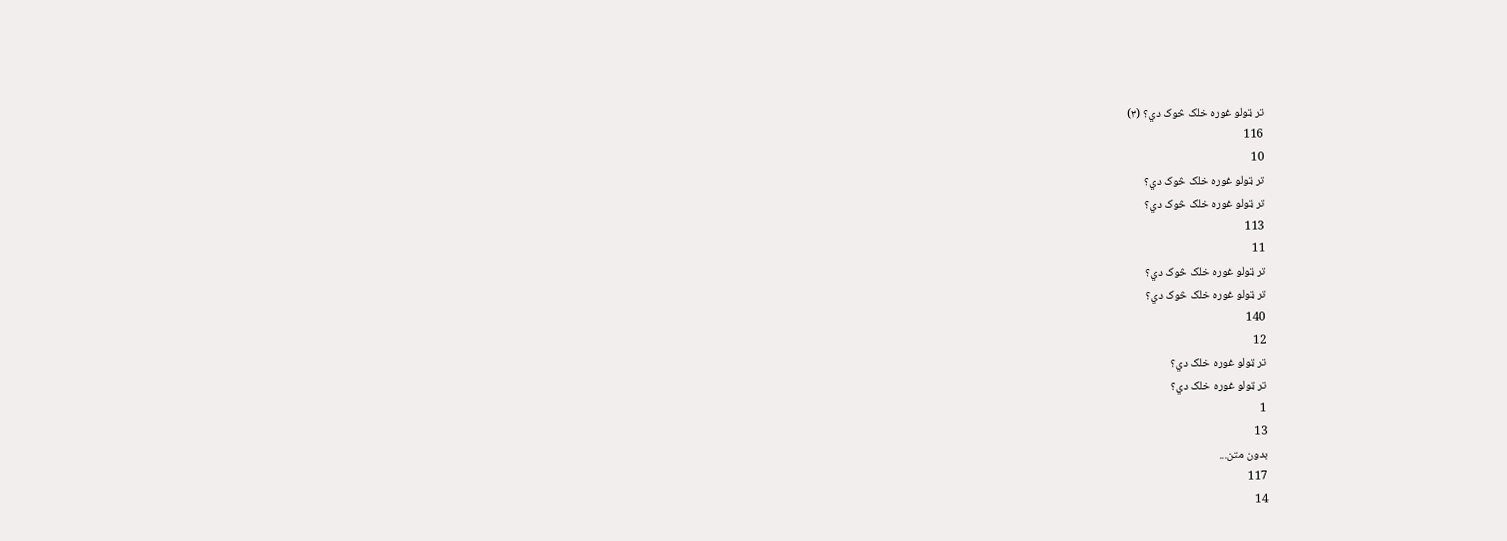تر ټولو غوره خلک څوک دي؟ (۳)
116
10
تر ټولو غوره خلک څوک دي؟
تر ټولو غوره خلک څوک دي؟
113
11
تر ټولو غوره خلک څوک دي؟
تر ټولو غوره خلک څوک دي؟
140
12
تر ټولو غوره خلک دي؟
تر ټولو غوره خلک دي؟
1
13
بدون متن...
117
14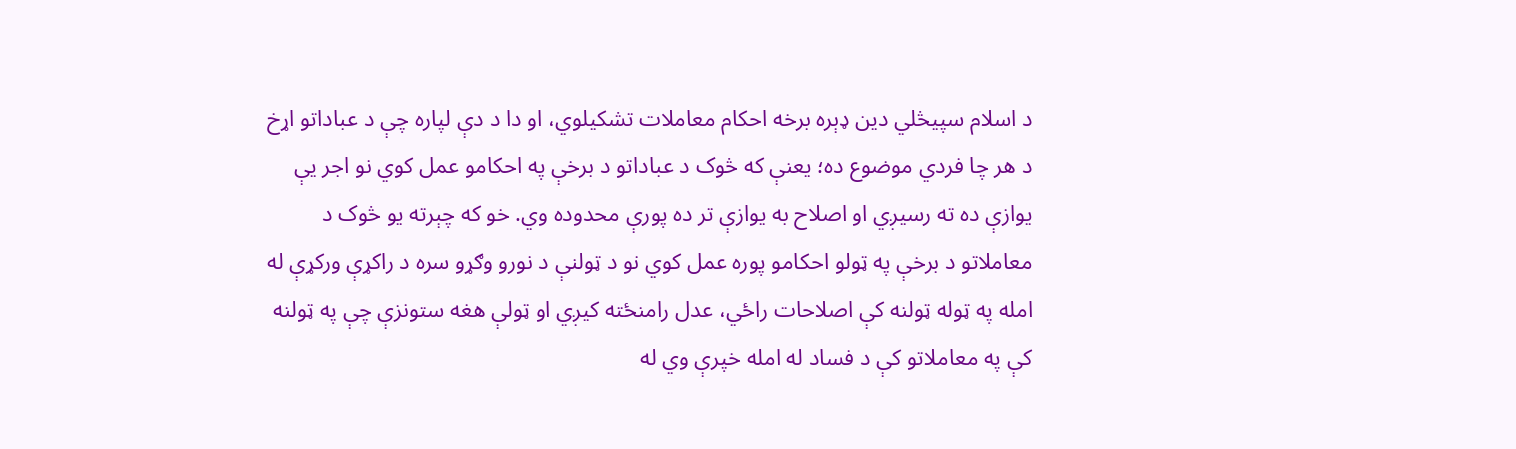د اسلام سپیڅلي دین ډېره برخه احکام معاملات تشکیلوي، او دا د دې لپاره چې د عباداتو اړخ د هر چا فردي موضوع ده؛ یعنې که څوک د عباداتو د برخې په احکامو عمل کوي نو اجر یې یوازې ده ته رسیږي او اصلاح به یوازې تر ده پورې محدوده وي. خو که چېرته یو څوک د معاملاتو د برخې په ټولو احکامو پوره عمل کوي نو د ټولنې د نورو وګړو سره د راکړې ورکړې له امله په ټوله ټولنه کې اصلاحات راځي، عدل رامنځته کیږي او ټولې هغه ستونزې چې په ټولنه کې په معاملاتو کې د فساد له امله خپرې وي له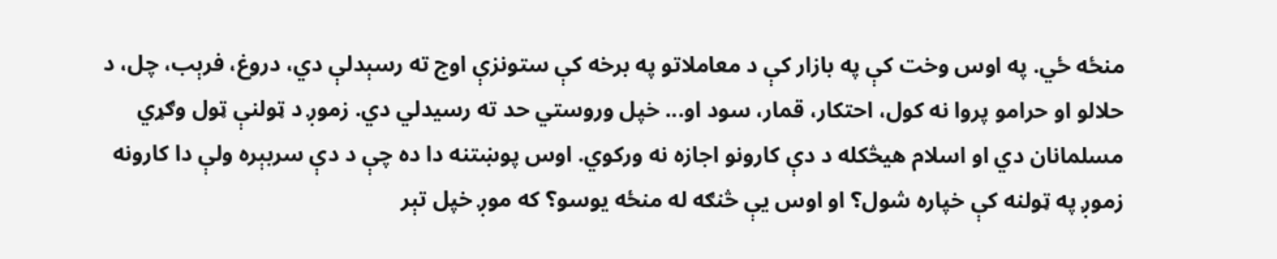منځه ځي. په اوس وخت کې په بازار کې د معاملاتو په برخه کې ستونزې اوج ته رسېدلې دي، دروغ، فرېب، چل، د حلالو او حرامو پروا نه کول، احتکار، قمار، سود او... خپل وروستي حد ته رسیدلي دي. زموږ د ټولنې ټول وګړي مسلمانان دي او اسلام هیڅکله د دې کارونو اجازه نه ورکوي. اوس پوښتنه دا ده چې د دې سربېره ولې دا کارونه زموږ په ټولنه کې خپاره شول؟ او اوس یې څنګه له منځه یوسو؟ که موږ خپل تېر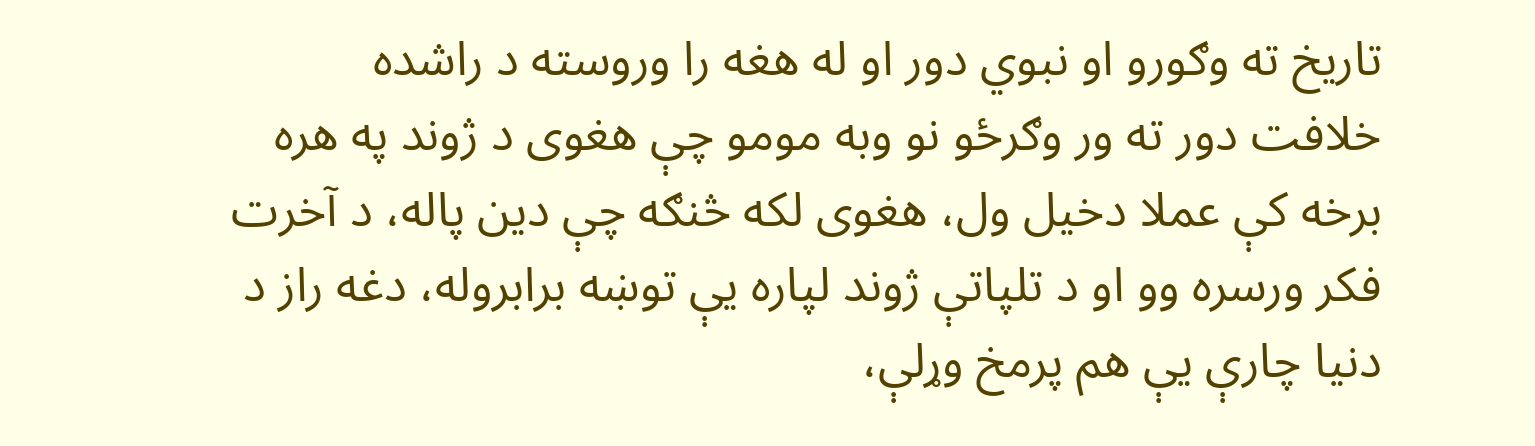تاریخ ته وګورو او نبوي دور او له هغه را وروسته د راشده خلافت دور ته ور وګرځو نو وبه مومو چې هغوی د ژوند په هره برخه کې عملا دخیل ول، هغوی لکه څنګه چې دین پاله، د آخرت فکر ورسره وو او د تلپاتې ژوند لپاره یې توښه برابروله، دغه راز د دنیا چارې یې هم پرمخ وړلې،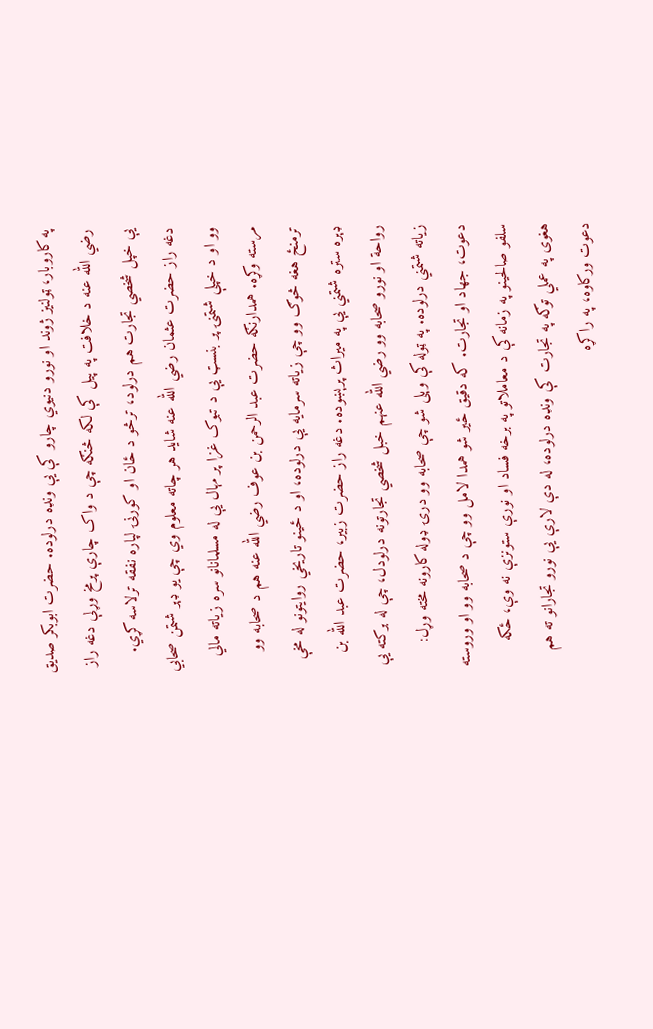په کاروبار، ټولنیز ژوند او نورو دنیوي چارو کې یې ونډه درلوده. حضرت ابوبکر صدیق رضي الله عنه د خلافت په پیل کې لکه څنګه چې د واک چارې پرمخ وړلې دغه راز یې خپل شخصي تجارت هم درلود، ترڅو د ځان او کورنۍ لپاره نفقه ترلاسه کړي. دغه راز حضرت عثمان رضي الله عنه شاید هر چاته معلوم وي چې یو ډېر شتمن صحابي وو او د خپلې شتمنۍ پر بنسټ یې د تبوک غزا پر مهال یې له مسلمانانو سره زیاته مالي مرسته وکړه. همدارنګه حضرت عبد الرحمن بن عوف رضي الله عنه هم د صحابه وو ترمنځ هغه څوګ وو چې زیاته سرمایه یې درلوده، او د ځینو تاریخي روایتونو له مخې ډېره ستره شتمني یې په میراث پرېښوده. دغه راز حضرت زبیر، حضرت عبد الله بن رواحة او نورو صحابه وو رضي الله عنهم خبل شخصي تجارتونه درلودل، چې له برکته یې زیاته شتمني درلوده. په ټوله کې وېلی شو چې صحابه وو درۍ ډوله کارونه مخته وړل: دعوت، جهاد او تجارت. که دقیق ځیر شو همدا لامل وو چې د صحابه وو او وروسته سلفو صالحینو په زمانه کې د معاملاتو په برخه فساد او نورې ستونزې نه وې، ځکه هغوی په عملي توګه په تجارت کې ونډه درلوده، له دې لارې یې نورو تجارانو ته هم دعوت ورکاوه، په راکړه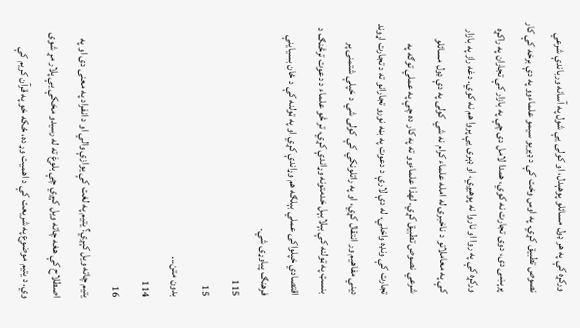ورکړه کې په هر ډول مسائلو پوهېدل، او کولی یې شول په آسانه ورباندې شرعي نصوص تطبیق کړي. په اوس وخت کې د ډیریو سیمو علماءوو په دې برخه کې کار پرېښی دی، دوی تجارت نه کوي، همدا لامل دی چې په بازار کې تجاران په راکړه ورکړه کې په روا او ناروا نه پوهیږي، او ډېری یې پروا هم نه کوي. دغه راز په بازار کې په معاملاتو د ناخبرۍ له امله علماء کرام نه شي کولی په دې ډول مسائلو شرعي نصوص تطبیق کړي. لهذا علماءوو ته په کار ده چې په عملي توګه په تجارت کې ونډه واخلي، له دې لارې د دعوت په بڼه نورو تجارانو ته د تجارت اړوند دیني مفاهیم ور انتقال کړي، او په راتلونکي کې کولی شي د خپلې شتمنۍ پر بنسټ په ټولنه کې بېلابېل خدمتونه وړاندې کړي، تر څو علماء د دعوت ترڅنګ د اقتصادي خپلواکۍ عملي بېلګه هم وړاندې کړي او په ټولنه کې د ځان بسیاینې فرهنګ پیاوړی شي.
115
15
بدون متن...
114
16
يتيم چاته ويل کېږي؟ یتیم په لغت کې یوازې والي او د انفراد په معنی دی او په اصطلاح کې هغه چاته ویل کېږي چې بلوغ ته له رسیدو مخکې یې پلار مړ شوی وي. د یتیم موضوع په شریعت کې د اهمیت وړ ده، ځکه خو په قرآن کریم کې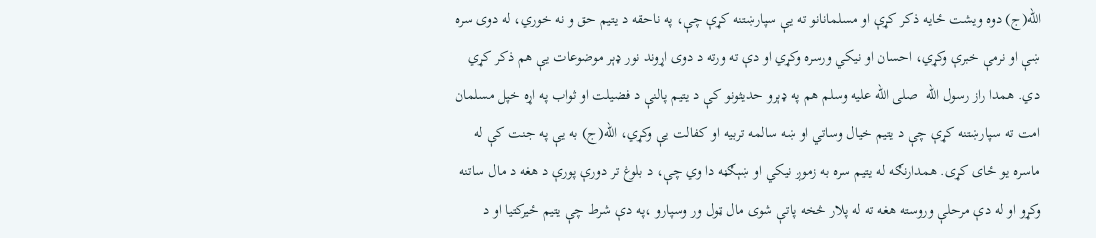الله(ج) دوه ویشت ځایه ذکر کړې او مسلمانانو ته یې سپارښتنه کړې چې، په ناحقه د یتیم حق و نه خوري، له دوی سره ښې او نرمې خبرې وکړي، احسان او نیکي ورسره وکړي او دې ته ورته د دوی اړوند نور ډېر موضوعات یې هم ذکر کړي دي. همدا راز رسول الله  صلی الله علیه وسلم هم په ډېرو حدیثونو کې د یتیم پالنې د فضیلت او ثواب په اړه خپل مسلمان امت ته سپارښتنه کړې چې د یتیم خیال وساتي او ښه سالمه تربیه او کفالت یې وکړي، الله(ج) به یې په جنت کې له ماسره یو ځای کړی. همدارنګه له یتیم سره به زموږ نیکي او ښېګڼه دا وي چې، د بلوغ تر دورې پورې د هغه د مال ساتنه وکړو او له دې مرحلې وروسته هغه ته له پلار څخه پاتې شوی مال ټول ور وسپارو ،په دې شرط چې یتیم ځیرکتیا او د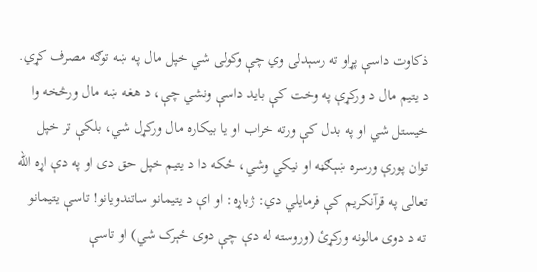ذکاوت داسې پړاو ته رسېدلی وي چې وکولی شي خپل مال په ښه توګه مصرف کړي. د یتیم مال د ورکړې په وخت کې باید داسې ونشي چې، د هغه ښه مال ورڅخه وا خیستل شي او په بدل کې ورته خراب او یا بیکاره مال ورکړل شي، بلکې تر خپل توان پورې ورسره ښېګڼه او نیکي وشي، ځکه دا د یتیم خپل حق دی او په دې اړه الله تعالی په قرآنکریم کې فرمایلي دي: ژباړه: او اې د یتیمانو ساتندویانو! تاسې یتیمانو ته د دوی مالونه ورکړئ (وروسته له دې چې دوی ځېرک شي) او تاسې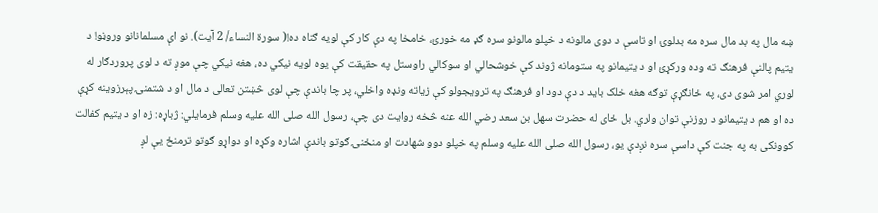ښه مال په بد مال سره مه بدلوئ او تاسې د دوی مالونه د خپلو مالونو سره ګډ مه خورئ، خامخا په دې کار کې لویه ګناه ده!( سورة النساء/ 2 آیت). نو اې مسلمانانو وروڼو! د یتیم پالنې فرهنګ ته وده ورکړئ او د یتیمانو په ستومانه ژوند کې خوشحالي او سوکالي راوستل په حقیقت کې یوه لویه نیکي ده، هغه نیکي چې موږ ته د لوی پروردګار له لوري امر شوی دی، په ځانګړې توګه هغه خلک باید د دې دود او فرهنګ په ترویجولو کې زیاته ونډه واخلي، پر چا باندې چې لوی څښتن تعالی د مال او د شتمنۍ پېرزوینه کړې ده او هم د یتیمانو د روزنې توان ولري. بل ځای له حضرت سهل بن سعد رضي الله عنه څخه روایت دی چې، رسول الله صلی الله علیه وسلم فرمایلي: ژباړه: زه او د یتیم کفالت کوونکی به په جنت کې داسې سره نږدې یو، رسول الله صلی الله علیه وسلم په خپلو دوو شهادت او منځنۍ ګوتو باندې اشاره وکړه او دواړو ګوتو ترمنځ یې لږ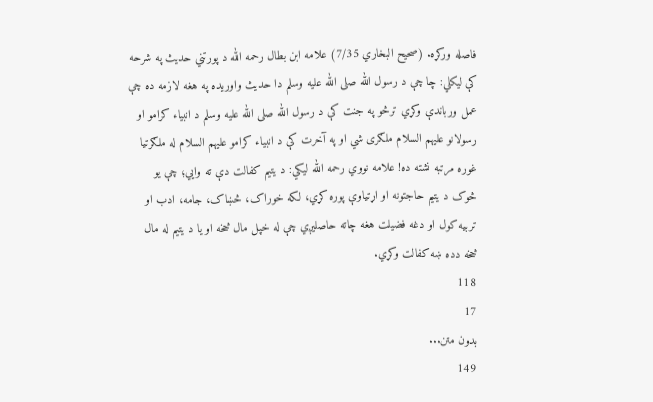فاصله ورکړه. (صحيح البخاري 7/35) علامه ابن بطال رحمه الله د پورتني حديث په شرحه کې لیکلي: چا چې د رسول الله صلی الله علیه وسلم دا حدیث واوريده په هغه لازمه ده چې عمل ورباندې وکړي ترڅو په جنت کې د رسول الله صلی الله علیه وسلم د انبیاء کرامو او رسولانو علیهم السلام ملګری شي او په آخرت کې د انبیاء کرامو علیهم السلام له ملګرتیا غوره مرتبه نشته ده! علامه نووي رحمه الله لیکي: د یتیم کفالت دې ته وايي؛ چې یو څوک د یتیم حاجتونه او اړتیاوې پوره کړي، لکه خوراک، څښاک، جامه، ادب او تربیه کول او دغه فضیلت هغه چاته حاصلیږي چې له خپل مال څخه او یا د یتیم له مال څخه دده ښه کفالت وکړي.
118
17
بدون متن...
149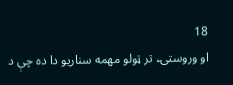18
او وروستۍ، تر ټولو مهمه سناریو دا ده چې د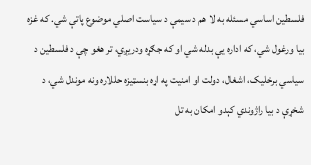فلسطین اساسي مسئله به لا هم د سیمې د سیاست اصلي موضوع پاتې شي. که غزه بیا ورغول شي، که اداره یې بدله شي او که جګړه ودریږي، تر هغو چې د فلسطین د سیاسي برخلیک، اشغال، دولت او امنیت په اړه بنسټیزه حللاره ونه موندل شي، د شخړې د بیا راژوندي کېدو امکان به تل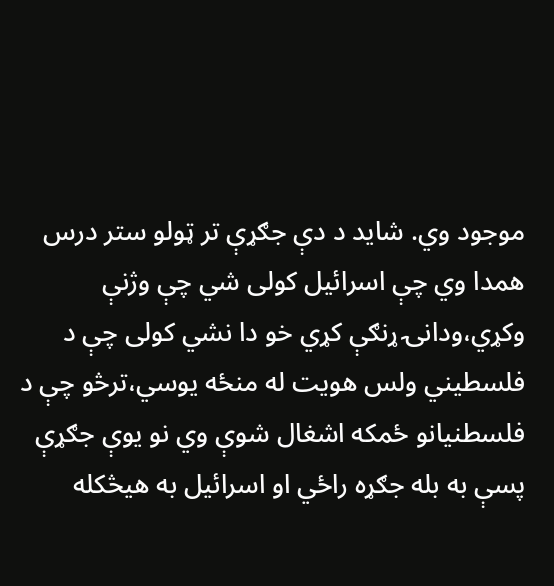موجود وي. شاید د دې جګړې تر ټولو ستر درس همدا وي چې اسرائيل کولی شي چې وژنې وکړي،ودانۍ ړنګې کړي خو دا نشي کولی چې د فلسطيني ولس هويت له منځه يوسي،ترڅو چې د فلسطنيانو ځمکه اشغال شوې وي نو يوې جګړې پسې به بله جګړه راځي او اسرائيل به هيڅکله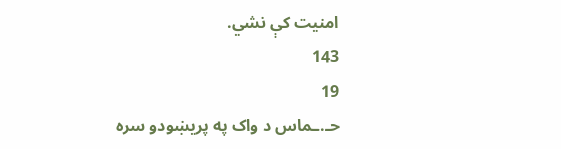امنيت کې نشي.
143
19
حـ.ـماس د واک په پريښودو سره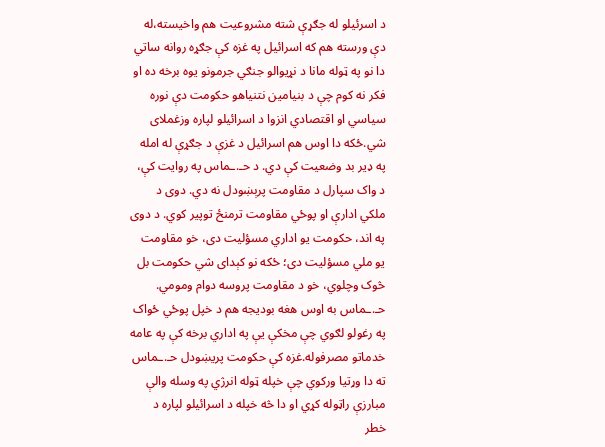د اسرئيلو له جګړې شته مشروعيت هم واخيسته،له دې ورسته هم که اسرائيل په غزه کې جګړه روانه ساتي دا نو په ټوله مانا د نړيوالو جنګي جرمونو يوه برخه ده او فکر نه کوم چې د بنيامين نتنياهو حکومت دې نوره سياسي او اقتصادي انزوا د اسرائيلو لپاره وزغملای شي.ځکه دا اوس هم اسرائيل د غزې د جګړې له امله په ډير بد وضعيت کې دي. د حـ.ـماس په روایت کې، د واک سپارل د مقاومت پرېښودل نه دي. دوی د ملکي ادارې او پوځي مقاومت ترمنځ توپیر کوي. د دوی په اند، حکومت یو اداري مسؤلیت دی، خو مقاومت یو ملي مسؤلیت دی؛ ځکه نو کېدای شي حکومت بل څوک وچلوي، خو د مقاومت پروسه دوام ومومي. حـ.ـماس به اوس هغه بوديجه هم د خپل پوځي ځواک په رغولو لګوي چې مخکې يې په اداري برخه کې په عامه خدماتو مصرفوله.غزه کې حکومت پريښودل حـ.ـماس ته دا وړتيا ورکوي چې خپله ټوله انرژي په وسله والې مبارزې راټوله کړي او دا څه خپله د اسرائيلو لپاره د خطر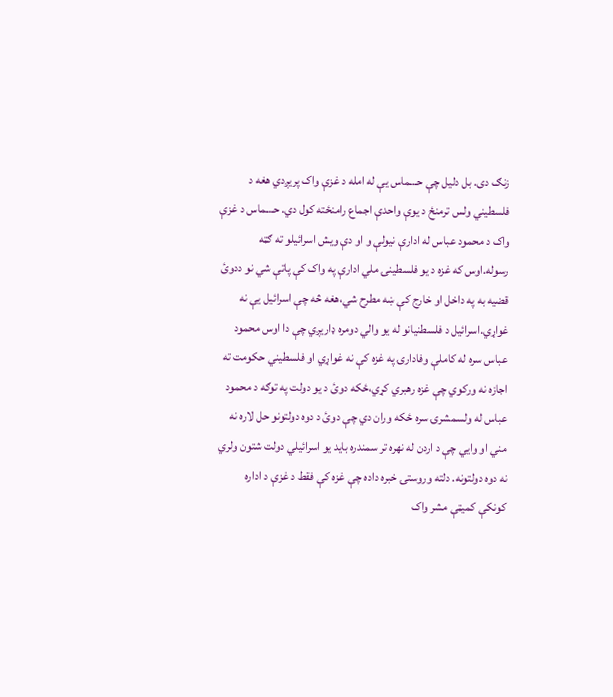زنګ دی. بل دليل چې حـ.ـماس يې له امله د غزې واک پريږدي هغه د فلسطيني ولس ترمنځ د يوې واحدې اجماع رامنځته کول دي. حـ.ـماس د غزې واک د محمود عباس له ادارې نيولې و او دې ويش اسرائيلو ته ګټه رسوله.اوس که غزه د يو فلسطينۍ ملي ادارې په واک کې پاتې شي نو ددوئ قضيه به په داخل او خارج کې ښه مطرح شي،هغه څه چې اسرائيل يې نه غواړي.اسرائيل د فلسطنيانو له يو والي دومره ډاريږي چې دا اوس محمود عباس سره له کاملې وفادارۍ په غزه کې نه غواړي او فلسطيني حکومت ته اجازه نه ورکوي چې غزه رهبري کړي،ځکه دوئ د يو دولت په توګه د محمود عباس له ولسمشرۍ سره ځکه وران دي چې دوئ د دوه دولتونو حل لاره نه مني او وايي چې د اردن له نهره تر سمندره بايد يو اسرائيلي دولت شتون ولري نه دوه دولتونه. دلته وروستۍ خبره داده چې غزه کې فقط د غزې د اداره کونکې کميټې مشر واک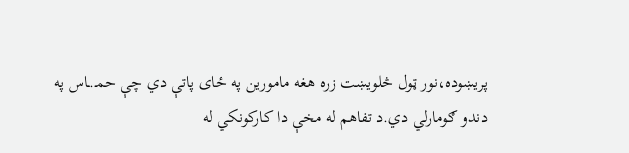پريښوده،نور ټول څلويښت زره هغه مامورين په ځای پاتې دي چې حمـ.ـاس په دندو ګومارلي دي.د تفاهم له مخې دا کارکونکي له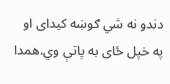دندو نه شي ګوښه کيدای او په خپل ځای به پاتې وي.همدا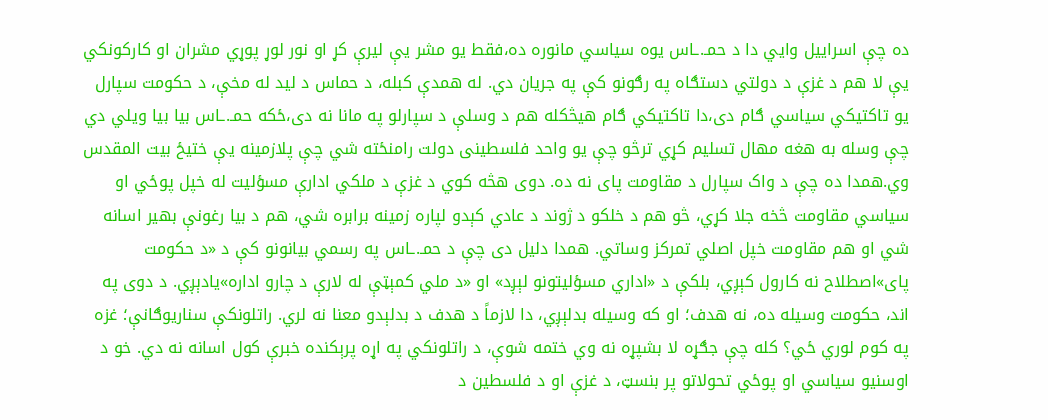ده چې اسراييل وايي دا د حمـ.ـاس يوه سياسي مانوره ده،فقط يو مشر يې ليرې کړ او نور لوړ پوړي مشران او کارکونکي يې لا هم د غزې د دولتي دستګاه په رګونو کې په جريان دي. له همدې کبله، د حماس د لید له مخې، د حکومت سپارل یو تاکتیکي سیاسي ګام دی،دا تاکتيکي ګام هيڅکله هم د وسلې د سپارلو په مانا نه دی،ځکه حمـ.ـاس بيا بيا ويلي دي چې وسله به هغه مهال تسليم کړي ترڅو چې يو واحد فلسطينی دولت رامنځته شي چې پلازمينه يې ختيځ بيت المقدس وي.همدا ده چې د واک سپارل د مقاومت پای نه ده. دوی هڅه کوي د غزې د ملکي ادارې مسؤلیت له خپل پوځي او سیاسي مقاومت څخه جلا کړي، څو هم د خلکو د ژوند د عادي کېدو لپاره زمینه برابره شي، هم د بیا رغونې بهیر اسانه شي او هم مقاومت خپل اصلي تمرکز وساتي. همدا دلیل دی چې د حمـ.ـاس په رسمي بیانونو کې د «د حکومت پای»اصطلاح نه کارول کېږي، بلکې د «اداري مسؤلیتونو لېږد» او «د ملي کمېټې له لارې د چارو اداره»یادېږي. د دوی په اند، حکومت وسیله ده، نه هدف؛ او که وسیله بدلېږي، دا لازماً د هدف د بدلېدو معنا نه لري. راتلونکې سناریوګانې؛ غزه په کوم لوري ځي؟ کله چې جګړه لا بشپړه نه وي ختمه شوې، د راتلونکي په اړه پرېکنده خبرې کول اسانه نه دي. خو د اوسنیو سیاسي او پوځي تحولاتو پر بنسټ، د غزې او د فلسطین د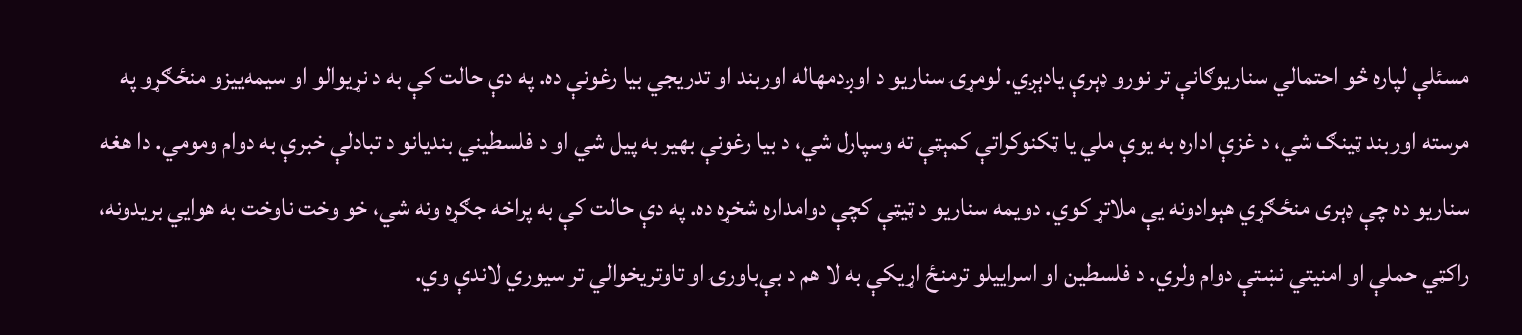مسئلې لپاره څو احتمالي سناریوګانې تر نورو ډېرې یادېږي. لومړۍ سناریو د اوږدمهاله اوربند او تدریجي بیا رغونې ده. په دې حالت کې به د نړیوالو او سیمه‌ییزو منځګړو په مرسته اوربند ټینګ شي، د غزې اداره به یوې ملي یا ټکنوکراتې کمېټې ته وسپارل شي، د بیا رغونې بهیر به پیل شي او د فلسطيني بندیانو د تبادلې خبرې به دوام ومومي. دا هغه سناریو ده چې ډېری منځګړي هېوادونه یې ملاتړ کوي. دویمه سناریو د ټیټې کچې دوامداره شخړه ده. په دې حالت کې به پراخه جګړه ونه شي، خو وخت ناوخت به هوايي بریدونه، راکټي حملې او امنیتي نښتې دوام ولري. د فلسطین او اسراییلو ترمنځ اړیکې به لا هم د بې‌باورۍ او تاوتریخوالي تر سیوري لاندې وي.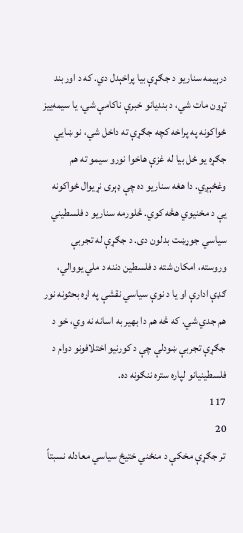درېیمه سناریو د جګړې بیا پراخېدل دي. که د اوربند تړون مات شي، د بندیانو خبرې ناکامې شي، یا سیمه‌ییز ځواکونه په پراخه کچه جګړې ته داخل شي، نو ښايي جګړه یو ځل بیا له غزې هاخوا نورو سیمو ته هم وغځېږي. دا هغه سناریو ده چې ډېری نړیوال ځواکونه یې د مخنیوي هڅه کوي. څلورمه سناریو د فلسطیني سیاسي جوړښت بدلون دی. د جګړې له تجربې وروسته، امکان شته د فلسطین دننه د ملي یووالي، ګډې ادارې او یا د نوې سیاسي نقشې په اړه بحثونه نور هم جدي شي. که څه هم دا بهیر به اسانه نه وي، خو د جګړې تجربې ښودلې چې د کورنیو اختلافونو دوام د فلسطینيانو لپاره ستره ننګونه ده.
117
20
تر جګړې مخکې د منځني ختیځ سیاسي معادله نسبتاً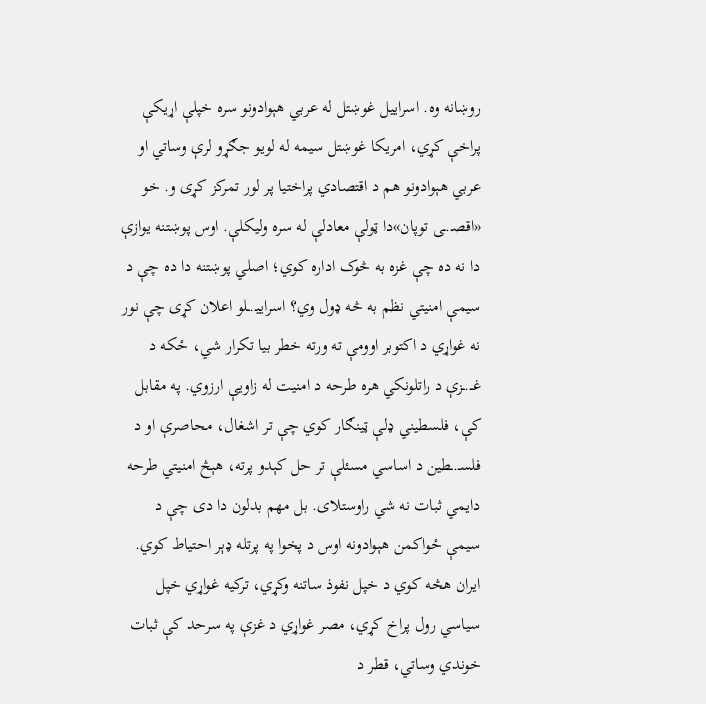روښانه وه. اسراییل غوښتل له عربي هېوادونو سره خپلې اړیکې پراخې کړي، امریکا غوښتل سیمه له لویو جګړو لرې وساتي او عربي هېوادونو هم د اقتصادي پراختیا پر لور تمرکز کړی و. خو «اقصـ.ـی توپان»دا ټولې معادلې له سره ولیکلې. اوس پوښتنه یوازې دا نه ده چې غزه به څوک اداره کوي؛ اصلي پوښتنه دا ده چې د سیمې امنیتي نظم به څه ډول وي؟ اسراییـ.ـلو اعلان کړی چې نور نه غواړي د اکتوبر اوومې ته ورته خطر بیا تکرار شي، ځکه د غــ.ـزې د راتلونکي هره طرحه د امنیت له زاویې ارزوي. په مقابل کې، فلسطیني ډلې ټینګار کوي چې تر اشغال، محاصرې او د فلسـ.ـطین د اساسي مسئلې تر حل کېدو پرته، هېڅ امنیتي طرحه دایمي ثبات نه شي راوستلای. بل مهم بدلون دا دی چې د سیمې ځواکمن هېوادونه اوس د پخوا په پرتله ډېر احتیاط کوي. ایران هڅه کوي د خپل نفوذ ساتنه وکړي، ترکیه غواړي خپل سیاسي رول پراخ کړي، مصر غواړي د غزې په سرحد کې ثبات خوندي وساتي، قطر د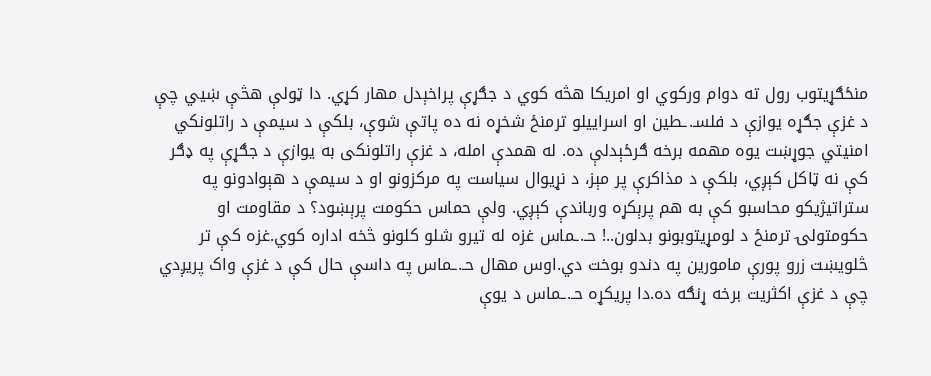منځګړیتوب رول ته دوام ورکوي او امریکا هڅه کوي د جګړې پراخېدل مهار کړي. دا ټولې هڅې ښيي چې د غزې جګړه یوازې د فلسـ.ـطین او اسراییلو ترمنځ شخړه نه ده پاتې شوې، بلکې د سیمې د راتلونکي امنیتي جوړښت یوه مهمه برخه ګرځېدلې ده. له همدې امله، د غزې راتلونکی به یوازې د جګړې په ډګر کې نه ټاکل کېږي، بلکې د مذاکرې پر مېز، د نړیوال سیاست په مرکزونو او د سیمې د هېوادونو په ستراتیژیکو محاسبو کې به هم پرېکړه ورباندې کېږي. ولې حماس حکومت پرېښود؟ د مقاومت او حکومتولۍ ترمنځ د لومړیتوبونو بدلون..! حـ.ـماس غزه له تيرو شلو کلونو څخه اداره کوي.غزه کې تر څلويښت زرو پورې مامورين په دندو بوخت دي.اوس مهال حـ.ـماس په داسې حال کې د غزې واک پريږدي چې د غزې اکثريت برخه ړنګه ده.دا پريکړه حـ.ـماس د يوې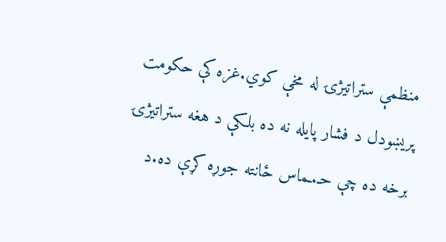منظمې ستراتيژۍ له مخې کوي.غزه کې حکومت پريښودل د فشار پايله نه ده بلکې د هغه ستراتيژۍ برخه ده چې حـ.ـماس ځانته جوړه کړې ده.د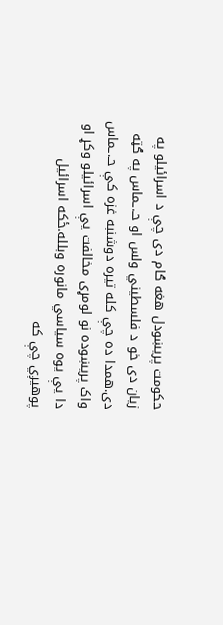حکومت پريښودل هغه ګام دی چې د اسرائيلو په زيان دی خو د فلسطيني ولس او حـ.ـماس په ګټه دی.همدا ده چې کله تيره دوشنبه غزه کې حـ.ـماس واک پريښوده نو لومړی مخالفت يې اسرائيلو وکړ او دا يې يوه سياسي مانوره وبلله.ځکه اسرائيل پوهيږي چې که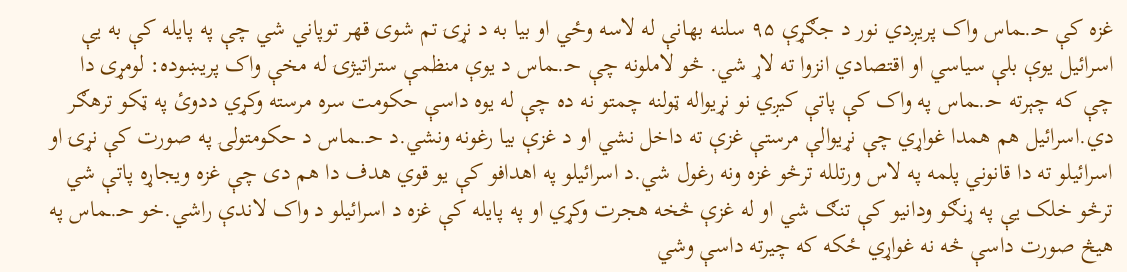غزه کې حـ.ـماس واک پريږدي نور د جګړې ۹۵ سلنه بهانې له لاسه وځي او بيا به د نړۍ تم شوی قهر توپاني شي چې په پايله کې به يې اسرائيل يوې بلې سياسي او اقتصادي انزوا ته لاړ شي. څو لاملونه چې حـ.ـماس د يوې منظمې ستراتيژۍ له مخې واک پريښوده: لومړی دا چې که چېرته حـ.ـماس په واک کې پاتې کيږي نو نړيواله ټولنه چمتو نه ده چې له يوه داسې حکومت سره مرسته وکړي ددوئ په ټکو ترهګر دي.اسرائيل هم همدا غواړي چې نړيوالې مرستې غزې ته داخل نشي او د غزې بيا رغونه ونشي.د حـ.ـماس د حکومتولۍ په صورت کې نړۍ او اسرائيلو ته دا قانوني پلمه په لاس ورتلله ترڅو غزه ونه رغول شي.د اسرائيلو په اهدافو کې يو قوي هدف دا هم دی چې غزه ويجاړه پاتې شي ترڅو خلک يې په ړنګو ودانيو کې تنګ شي او له غزې څخه هجرت وکړي او په پايله کې غزه د اسرائيلو د واک لاندې راشي.خو حـ.ـماس په هيڅ صورت داسې څه نه غواړي ځکه که چيرته داسې وشي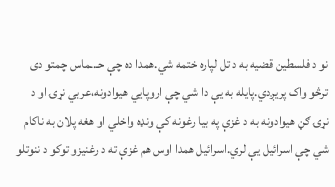نو د فلسطين قضيه به د تل لپاره ختمه شي.همدا ده چې حـ.ـماس چمتو دی ترڅو واک پريږدي.پايله به يې دا شي چې اروپايي هيوادونه،عربي نړۍ او د نړۍ ګڼ هيوادونه به د غزې په بيا رغونه کې ونډه واخلي او هغه پلان به ناکام شي چې اسرائيل يې لري.اسرائيل همدا اوس هم غزې ته د رغنيزو توکو د ننوتلو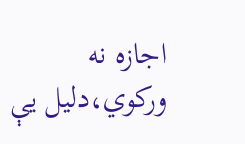اجازه نه ورکوي،دليل يې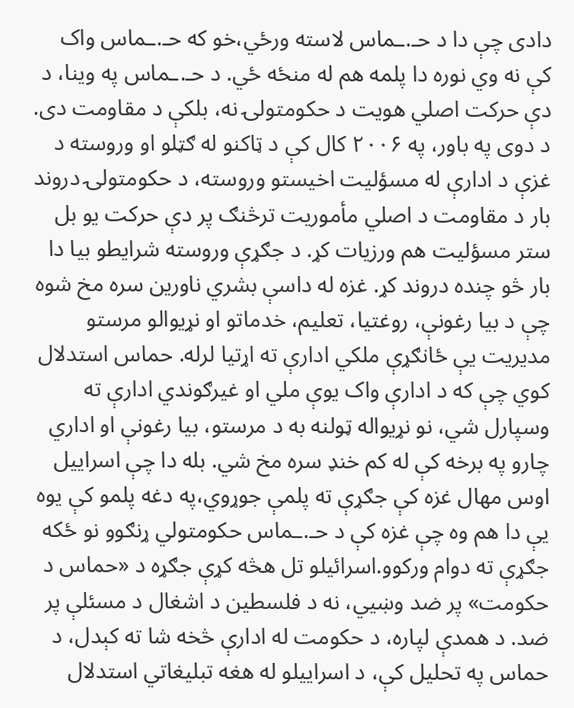دادی چې دا د حـ.ـماس لاسته ورځي،خو که حـ.ـماس واک کې نه وي نوره دا پلمه هم له منځه ځي. د حـ.ـماس په وینا، د دې حرکت اصلي هویت د حکومتولۍ نه، بلکې د مقاومت دی. د دوی په باور، په ۲۰۰۶ کال کې د ټاکنو له ګټلو او وروسته د غزې د ادارې له مسؤلیت اخیستو وروسته، د حکومتولۍ دروند بار د مقاومت د اصلي مأموریت ترڅنګ پر دې حرکت یو بل ستر مسؤلیت هم ورزیات کړ. د جګړې وروسته شرایطو بیا دا بار څو چنده دروند کړ. غزه له داسې بشري ناورین سره مخ شوه چې د بیا رغونې، روغتیا، تعلیم، خدماتو او نړیوالو مرستو مدیریت یې ځانګړې ملکي ادارې ته اړتیا لرله. حماس استدلال کوي چې که د ادارې واک یوې ملي او غیرګوندي ادارې ته وسپارل شي، نو نړیواله ټولنه به د مرستو، بیا رغونې او اداري چارو په برخه کې له کم خنډ سره مخ شي. بله دا چې اسراييل اوس مهال غزه کې جګړې ته پلمې جوړوي،په دغه پلمو کې يوه يې دا هم وه چې غزه کې د حـ.ـماس حکومتولي ړنګوو نو ځکه جګړې ته دوام ورکوو.اسرائيلو تل هڅه کړې جګړه د «حماس د حکومت» پر ضد وښيي، نه د فلسطین د اشغال د مسئلې پر ضد. د همدې لپاره، د حکومت له ادارې څخه شا ته کېدل، د حماس په تحلیل کې، د اسراییلو له هغه تبلیغاتي استدلال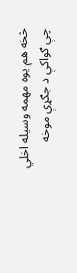څخه هم یوه مهمه وسیله اخلي چې ګواکې د جګړې موخه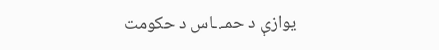یوازې د حمـ.ـاس د حکومت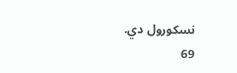نسکورول دي.
69